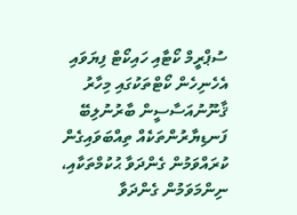ސުޕްރީމް ކޯޓާއި ހައިކޯޓް ފިޔަވައި އެހެނިހެން ކޯޓްތަކުގައި މިހާރު ޤާނޫނުއަސާސީން ބާރުނުލިބޭ ފަނޑިޔާރުންތަކެއް ތިއްބަވައިގެން ކުރައްވަމުން ގެންދަވާ ޙުކުމްތަކާއި، ނިންމަވަމުން ގެންދަވާ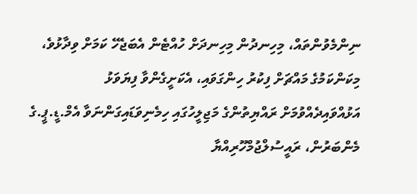ނިންމެވުންތައް، މިހިނދުން މިހިނދަށް ހުއްޓެން އެބަޖެހޭ ކަމަށް ވިދާޅުވެ، މިކަންކަމުގެ މައްޗަށް ފިކުރު ހިންގަވައި، އެކަށީގެންވާ ފިޔަވަޅު އަޅުއްވައިދެއްވުމަށް ރައްޔިތުންގެ މަޖިލީހުގައި ހިމެނިވަޑައިގަންނަވާ އެމް.ޑީ.ޕީ.ގެ މެންބަރުން، ރައީސުލްޖުމްހޫރިއްޔާ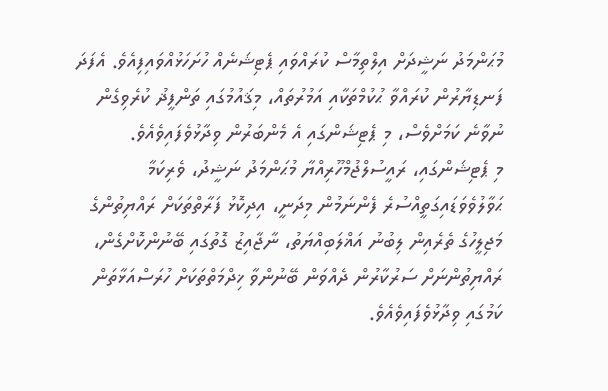މުޙަންމަދު ނަޝީދަށް އިލްތިމާސް ކުރައްވައި ޕެޓިޝަނެއް ހުށަހަޅުއްވައިފިއެވެ. އެފަދަ ފަނޑިޔާރުން ކުރައްވާ ޙުކުމްތަކާއި އަމުރުތައް، މިޤައުމުގައި ތަންފީޛު ކުރެވިގެން ނުވާނެ ކަމަށްވެސް، މި ޕެޓިޝަންގައި އެ މެންބަރުން ވިދާޅުވެފައިވެއެވެ.
މި ޕެޓިޝަންގައި، ރައީސުލްޖުމްހޫރިއްޔާ މުޙަންމަދު ނަޝީދު، ވެރިކަމާ ޙަވާލުވެވަޑައިގަތީއްސުރެ ފެންނަމުން މިދަނީ، އިދިކޮޅު ފަރާތްތަކަށް ރައްޔިތުންގެ މަޖިލީހުގެ ތެރެއިން ލިބުނު އަޣްލަބިއްޔަތު، ނާޖާއިޒު ގޮތުގައި ބޭނުންކޮށްގެން، ރައްޔިތުންނަށް ސަރުކާރުން ދެއްވަން ބޭނުންވާ ޚިދްމަތްތަކަށް ހުރަސްއަޅާތަން ކަމުގައި ވިދާޅުވެފައިވެއެވެ.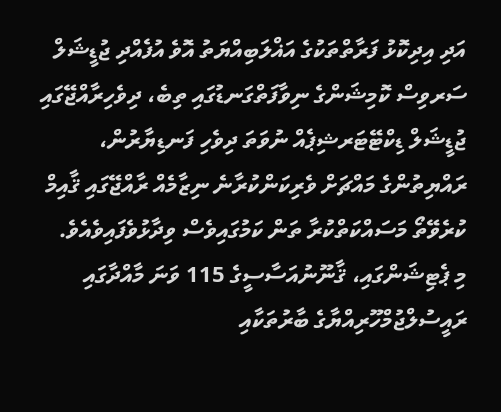އަދި އިދިކޮޅު ފަރާތްތަކުގެ އަޣްލަބިއްޔަތު އޮވެ އުފެއްދި ޖުޑީޝަލް ސަރވިސް ކޮމިޝަންގެ ނިވާފަތްގަނޑުގައި ތިބެ، ދިވެހިރާއްޖޭގައި ޖުޑީޝަލް ޑިކްޓޭޓަރޝިޕެއް ނުވަތަ ދިވެހި ފަނޑިޔާރުން، ރައްޔިތުންގެ މައްޗަށް ވެރިކަންކުރާނެ ނިޒާމެއް ރާއްޖޭގައި ޤާއިމް ކުރެވޭތޯ މަސައްކަތްކުރާ ތަން ކަމުގައިވެސް ވިދާޅުވެފައިވެއެވެ.
މި ޕެޓިޝަންގައި، ޤާނޫނުއަސާސީގެ 115 ވަނަ މާއްދާގައި ރައީސުލްޖުމްހޫރިއްޔާގެ ބާރުތަކާއި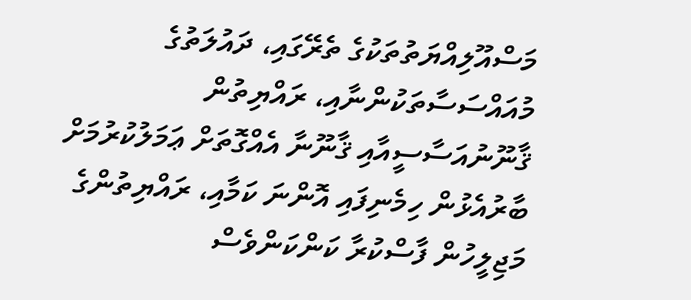މަސްއޫލިއްޔަތުތަކުގެ ތެރޭގައި، ދައުލަތުގެ މުއައްސަސާތަކުންނާއި، ރައްޔިތުން ޤާނޫނުއަސާސީއާއި ޤާނޫނާ އެއްގޮތަށް ޢަމަލުކުރުމަށް ބާރުއެޅުން ހިމެނިފައި އޮންނަ ކަމާއި، ރައްޔިތުންގެ މަޖިލީހުން ފާސްކުރާ ކަންކަންވެސް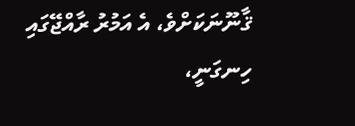ޤާނޫނަކަށްވެ، އެ އަމުރު ރާއްޖޭގައި ހިނގަނީ،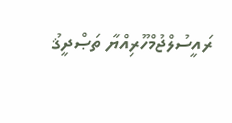ރައީސުލްޖުމްހޫރިއްޔާ ތަޞްދީޤު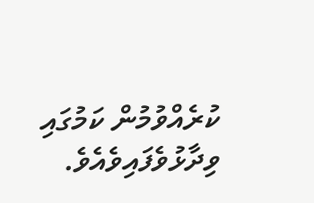ކުރެއްވުމުން ކަމުގައި ވިދާޅުވެފައިވެއެވެ.